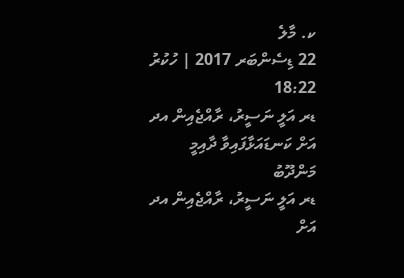ކ. މާލެ
22 ޑިސެންބަރ 2017 | ހުކުރު 18:22
ޑރ އަލީ ނަސީރު، ރާއްޖެއިން އދ އަށް ކަނޑައަޅާފައިވާ ދާއިމީ މަންދޫބު
ޑރ އަލީ ނަސީރު، ރާއްޖެއިން އދ އަށް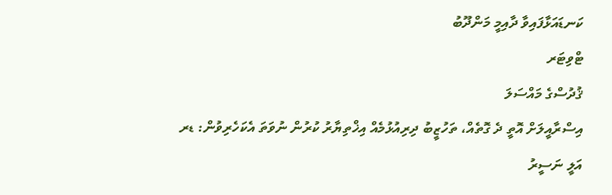ކަނޑައަޅާފައިވާ ދާއިމީ މަންދޫބު
ޓްވިޓަރ
ޤުދުސްގެ މައްސަލަ
އިސްރާއީލަށް އޮތީ ދެ ގޮތެއް، ތަހުޒީބު ދިރިއުޅުމެއް އިޚްތިޔާރު ކުރުން ނުވަތަ އެކަހެރިވުން: ޑރ އަލީ ނަސީރު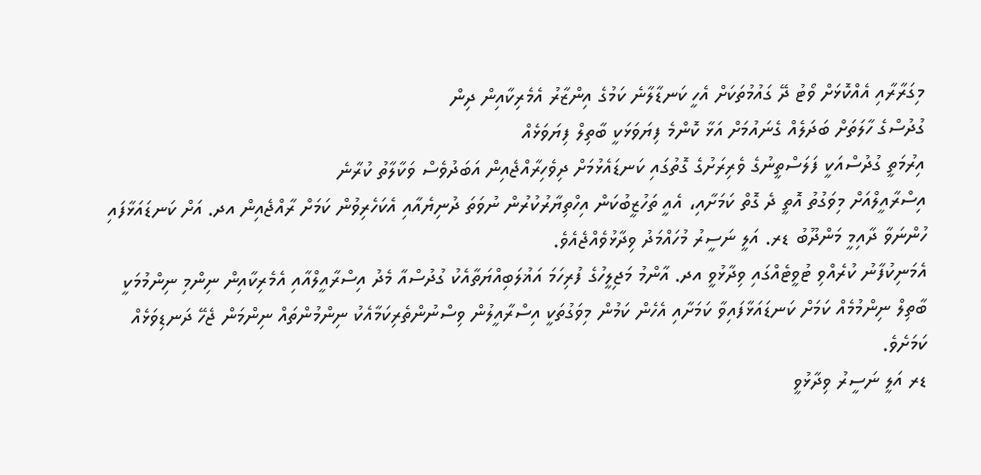މިގަރާރާއި އެއްކޮޅަށް ވޯޓު ދޭ ގައުމުތަކަށް އެހީ ކަނޑާލާނެ ކަމުގެ އިންޒާރު އެމެރިކާއިން ދިން
ގުދުސްގެ ހާލަތަށް ބަދަލެއް ގެނައުމަށް އަޅާ ކޮންމެ ފިޔަވަޅަކީ ބާތިލް ފިޔަވަޅެއް
އިރުމަތީ ގުދުސްއަކީ ފަލަސްތީނުގެ ވެރިރަށުގެ ގޮތުގައި ކަނޑައެޅުމަށް ދިވެހިރާއްޖެއިން އަބަދުވެސް ވަކާލާތު ކުރާނެ
އިސްރާއީލްއަށް މިވަގުތު އޮތީ ދެ ގޮތް ކަމަށާއި، އެއީ ތަހުޒީބުކަން އިހްތިޔާރުކުރުން ނުވަތަ ދުނިޔެއާއި އެކަހެރިވުން ކަމަށް ރާއްޖެއިން އދ. އަށް ކަނޑައަޅާފައި ހުންނަވާ ދާއިމީ މަންދޫބު ޑރ. އަލީ ނަސީރު މުހައްމަދު ވިދާޅުވެއްޖެއެވެ.
އެމަނިކުފާނު ކުރެއްވި ޓުވީޓެއްގައި ވިދާޅުވީ އދ. އާންމު މަޖިލީހުގެ ފުރިހަމަ އަޣުލަބިއްޔަތާއެކު ގުދުސްއާ މެދު އިސްރާއީލްއާއި އެމެރިކާއިން ނިންމި ނިންމުމަކީ ބާތިލް ނިންމުމެއް ކަމަށް ކަނޑައަޅާފައިވާ ކަމަށާއި އެހެން ކަމުން މިވަގުތަކީ އިސްރާއީލުން ވިސްނުންތެރިކަމާއެކު ނިންމުންތައް ނިންމަން ޖެހޭ ދަނޑިވަޅެއް ކަމަށެވެ.
ޑރ އަލީ ނަސީރު ވިދާޅުވީ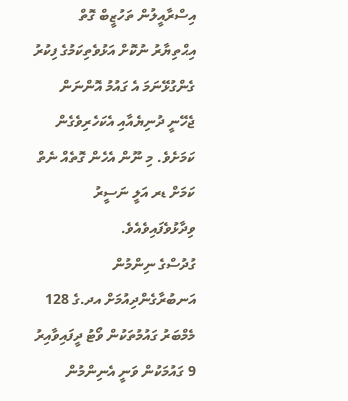އިސްރާއީލުން ތަހުޒީބް ގޮތް އިޙްތިޔާރު ނުކޮށް އަޅުވެތިކަމުގެ ފިކުރު ގެންގުޅޭނަމަ އެ ގައުމު އޮންނަން ޖެހޭނީ ދުނިޔެއާއި އެކަހެރިވެގެން ކަމަށެވެ. މި ނޫން އެހެން ގޮތެއް ނެތް ކަމަށް ޑރ އަލީ ނަސީރު ވިދާޅުވެފައިވެއެވެ.
ގުދުސްގެ ނިންމުން އަނބުރާގެންދިއުމަށް އދ.ގެ 128 މެމްބަރު ގައުމުތަކުން ވޯޓު ދީފައިވާއިރު 9 ގައުމަކުން ވަނީ އެނިންމުން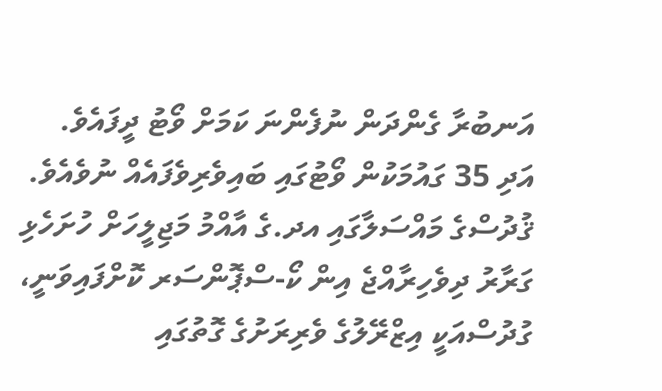އަނބުރާ ގެންދަން ނުފެންނަ ކަމަށް ވޯޓު ދީފައެވެ. އަދި 35 ގައުމަކުން ވޯޓުގައި ބައިވެރިވެފައެއް ނުވެއެވެ.
ޤުދުސްގެ މައްސަލާގައި އދ.ގެ އާއްމު މަޖިލީހަށް ހުށަހެޅި ގަރާރު ދިވެހިރާއްޖެ އިން ކޯ-ސްޕޮންސަރ ކޮށްފައިވަނީ، ގުދުސްއަކީ އިޒްރޭލުގެ ވެރިރަށުގެ ގޮތުގައި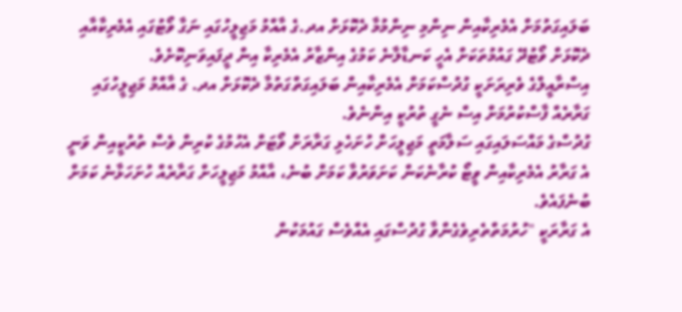ބަލައިގަތުމަށް އެމެރިކާއިން ނިންމި ނިންމުމާ ދެކޮޅަށް އދ.ގެ އާއްމު މަޖިލީހުގައި ނަގާ ވޯޓުގައި އެމެރިކާއާއި ދެކޮޅަށް ވޯޓުދޭ ގައުމުތަކަށް އެހީ ކަނޑާލާނެ ކަމުގެ އިންޒާރު އެމެރިކާ އިން ދީފައިވަނިކޮށެވެ.
އިސްރާއީލްގެ ވެރިރަށަކީ ގުދުސްކަމަށް އެމެރިކާއިން ބަލައިގަތްގަތުމާ ދެކޮޅަށް އދ. ގެ އާއްމު މަޖިލީހުގައި ގަރާރެއް ފާސްކުރުމަށް އިސް ނެގީ ތުރުކީ އިންނެވެ.
ގުދުސްގެ މައްސަލައިގައި ސަލާމަތީ މަޖިލީހަށް ހުށަހެޅި ގަރާރަށް ވޯޓަށް އެހުމުގެ ކުރިން ވެސް ތުރުކީއިން ވަނީ އެ ގަރާރު އެމެރިކާއިން ވީޓޯ ކުރާނެކަން ކަށަވަރުވާ ކަމަށް ބުނެ، އާއްމު މަޖިލީހަށް ގަރާރެއް ހުށަހަޅާނެ ކަމަށް ބުނެފައެވެ.
އެ ގަރާރަކީ "ހުރުމަތްތެރިވެގެންވާ ގުދުސްގައި އެއްވެސް ގައުމަކުން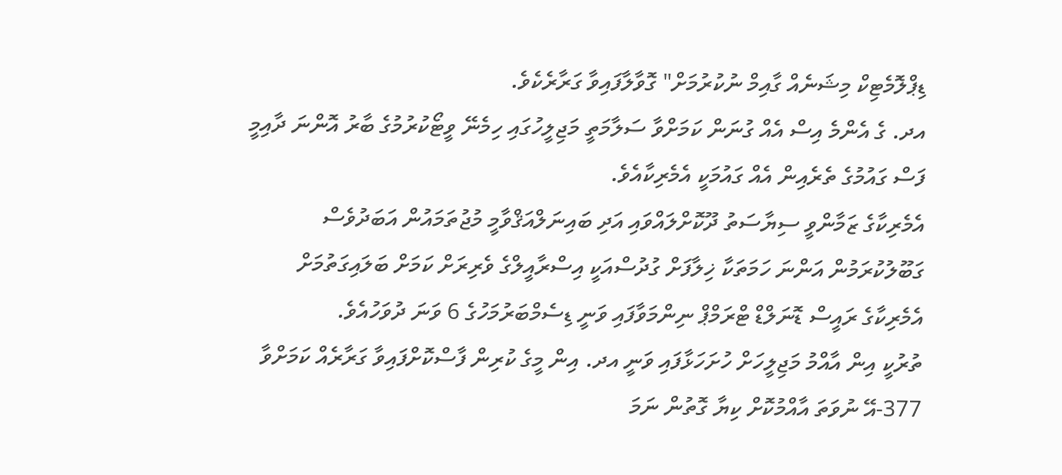ޑިޕްލޮމެޓިކް މިޝަނެއް ގާއިމް ނުކުރުމަށް" ގޮވާލާފައިވާ ގަރާރެކެވެ.
އދ. ގެ އެންމެ އިސް އެއް ގުނަން ކަމަށްވާ ސަލާމަތީ މަޖިލީހުގައި ހިމެނޭ ވީޓޯކުރުމުގެ ބާރު އޮންނަ ދާއިމީ ފަސް ގައުމުގެ ތެރެއިން އެއް ގައުމަކީ އެމެރިކާއެވެ.
އެމެރިކާގެ ޒަމާންވީ ސިޔާސަތު ދޫކޮށްލައްވައި އަދި ބައިނަލްއަޤްވާމީ މުޖުތަމައުން އަބަދުވެސް ގަބޫލުކުރަމުން އަންނަ ހަމަތަކާ ޚިލާފަށް ގުދުސްއަކީ އިސްރާއީލްގެ ވެރިރަށް ކަމަށް ބަލައިގަތުމަށް އެމެރިކާގެ ރައީސް ޑޮނަލްޑް ޓްރަމްޕް ނިންމަވާފައި ވަނީ ޑިސެމްބަރުމަހުގެ 6 ވަނަ ދުވަހުއެވެ.
ތުރުކީ އިން އާއްމު މަޖިލީހަށް ހުށަހަޅާފައި ވަނީ އދ. އިން މީގެ ކުރިން ފާސްކޮށްފައިވާ ގަރާރެއް ކަމަށްވާ 377-އޭ ނުވަތަ އާއްމުކޮށް ކިޔާ ގޮތުން ނަމަ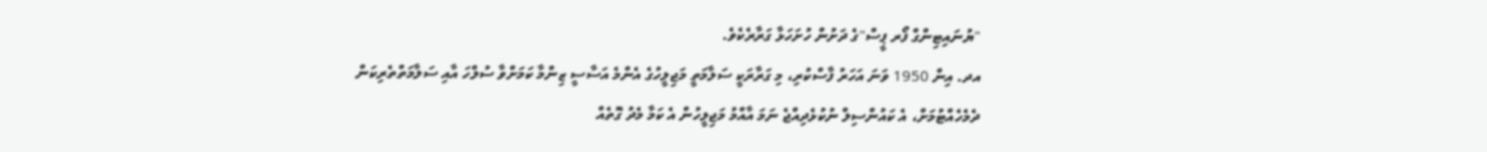"ޔުނައިޓިންގް ފޯރ ޕީސް"ގެ ދަށުން ހުށަހަޅާ ގަރާރެކެވެ.
އދ. އިން 1950 ވަނަ އަހަރު ފާސްކުރި، މި ގަރާރަކީ ސަލާމަތީ މަޖިލީހުގެ އެންމެ އަސާސީ ޒިންމާ ކަމަށްވާ ސުލްހަ އާއި ސަލާމަތްތެރިކަން ދެމެހެއްޓުމަށް، އެ ކައުންސިލް ނުކުޅެދިއްޖެ ނަމަ އާއްމު މަޖިލީހުން އެ ކަމާ މެދު ގޮތެއް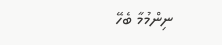ނިންމުމާ ބެހޭ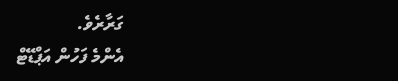ގަރާރެވެ.
އެންމެ ފަހުން އަޕްޑޭޓް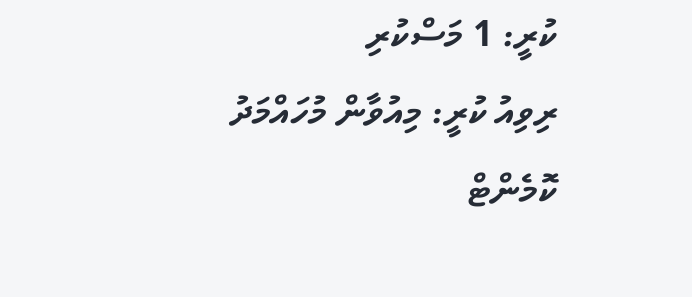ކުރީ: 1 މަސްކުރި
ރިވިއު ކުރީ: މިއުވާން މުހައްމަދު
ކޮމެންޓް